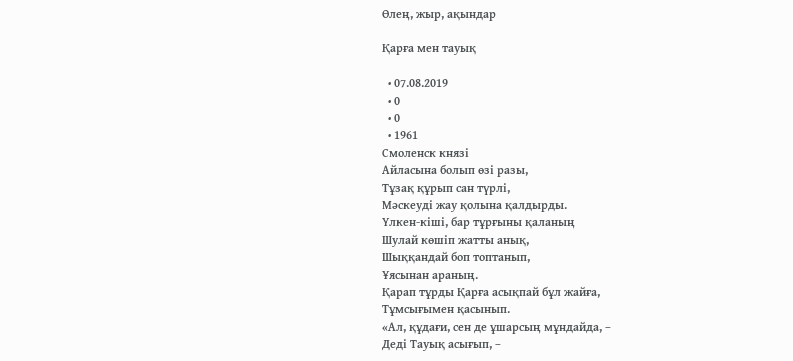Өлең, жыр, ақындар

Қарға мен тауық

  • 07.08.2019
  • 0
  • 0
  • 1961
Смоленск князі
Айласына болып өзі разы,
Тұзақ құрып сан түрлі,
Мәскеуді жау қолына қалдырды.
Үлкен-кіші, бар тұрғыны қаланың
Шулай көшіп жатты анық,
Шыққандай боп топтанып,
Ұясынан араның.
Қарап тұрды Қарға асықпай бұл жайға,
Тұмсығымен қасынып.
«Ал, құдағи, сен де ұшарсың мұндайда, –
Деді Тауық асығып, –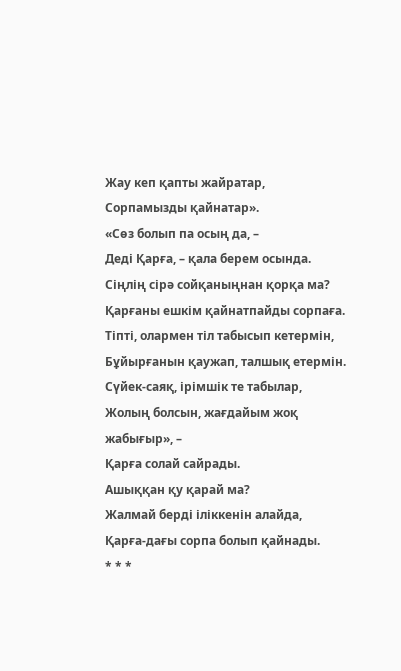Жау кеп қапты жайратар,
Сорпамызды қайнатар».
«Сөз болып па осың да, –
Деді Қарға, – қала берем осында.
Сіңлің сірә сойқаныңнан қорқа ма?
Қарғаны ешкім қайнатпайды сорпаға.
Тіпті, олармен тіл табысып кетермін,
Бұйырғанын қаужап, талшық етермін.
Сүйек-саяқ, ірімшік те табылар,
Жолың болсын, жағдайым жоқ жабығыр», –
Қарға солай сайрады.
Ашыққан қу қарай ма?
Жалмай берді іліккенін алайда,
Қарға-дағы сорпа болып қайнады.
* * *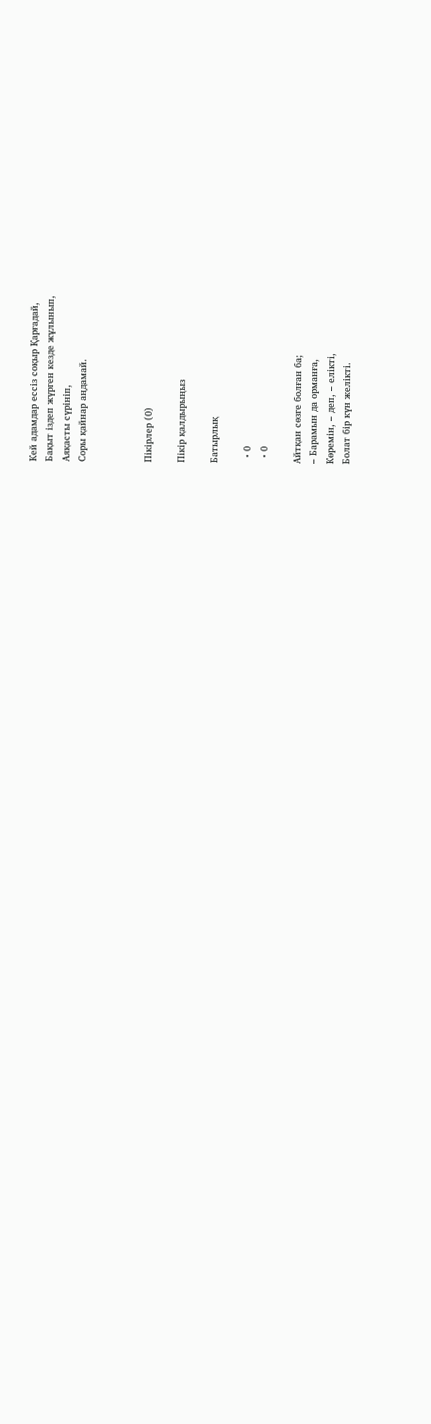Кей адамдар ессіз соқыр Қарғадай,
Бақыт іздеп жүрген кезде жұлынып,
Аяқасты сүрініп,
Соры қайнар аңдамай.



Пікірлер (0)

Пікір қалдырыңыз

Батырлық

  • 0
  • 0

Айтқан сөзге болған ба;
– Барамын да орманға,
Көремін, – деп, – елікті,
Болат бір күн желікті.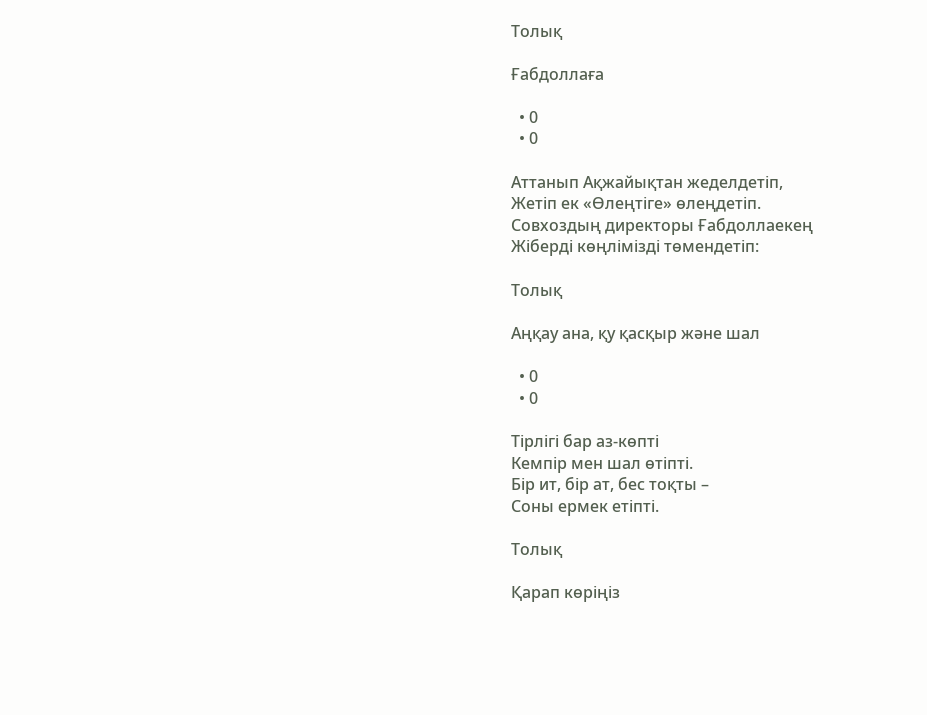Толық

Ғабдоллаға

  • 0
  • 0

Аттанып Ақжайықтан жеделдетіп,
Жетіп ек «Өлеңтіге» өлеңдетіп.
Совхоздың директоры Ғабдоллаекең
Жіберді көңлімізді төмендетіп:

Толық

Аңқау ана, қу қасқыр және шал

  • 0
  • 0

Тірлігі бар аз-көпті
Кемпір мен шал өтіпті.
Бір ит, бір ат, бес тоқты –
Соны ермек етіпті.

Толық

Қарап көріңіз